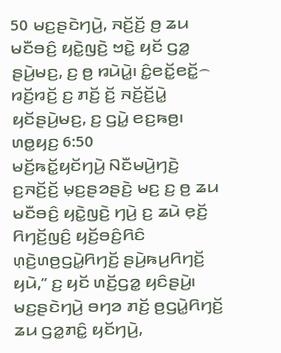50 ꤗꤢ꤬ꤔꤢꤧꤚꤣꤧ꤬, ꤏꤢꤩ꤬ꤢꤩ꤬ ꤥ꤬ ꤘꤣ ꤗꤢꤪꤋꤢꤨ꤬ ꤟꤢꤧ꤭ꤜꤢꤧ꤬ ꤠꤢꤧ꤭ ꤟꤢꤩ ꤞꤤ꤭ ꤔꤣꤧ꤬ꤗꤢ꤬, ꤢ꤬ ꤥ꤬ ꤙꤣꤧꤣꤧ꤭꤯ ꤢꤨ꤭ꤕꤢꤩ꤭ꤕꤢꤩ꤭꤮ ꤙꤢꤩ꤬ꤙꤢꤩ꤬ ꤢ꤬ ꤊꤢꤩ꤬ ꤢꤩ꤬ ꤏꤢꤩ꤬ꤢꤩ꤬ꤣꤧ꤭ ꤟꤢꤩꤔꤣꤧ꤬ꤗꤢ꤬, ꤢ꤬ ꤞꤣꤧ꤭ ꤕꤢ꤬ꤒꤥ꤬꤯
ꤛꤥ꤭ꤟꤢ꤬ 6:50
ꤗꤢꤩ꤬ꤒꤢꤩ꤭ꤟꤢꤩꤚꤣꤧ꤬ ꤡꤢꤪꤗꤣꤧ꤬ꤚꤢꤧ꤬ ꤢ꤬ꤏꤢꤩ꤬ꤢꤩ꤬ ꤗ꤫ꤢ꤬ꤔꤤꤔꤢꤧ꤬ ꤗꤢ꤬ ꤢ꤬ ꤥ꤬ ꤘꤣ ꤗꤢꤪꤋꤢꤨ꤬ ꤟꤢꤧ꤭ꤜꤢꤧ꤬ ꤚꤣꤧ꤬ ꤢ꤬ ꤘꤣꤧ ꤕ꤫ꤢꤩ꤬ ꤖꤚꤢꤩ꤬ꤜꤢꤨ꤬ ꤟꤢꤩ꤬ꤋꤢꤨ꤬ꤖꤢꤨ ꤛ꤫ꤢꤧ꤬ꤛꤥ꤬ꤞꤣꤧ꤭ꤖꤚꤢꤩ꤬ ꤔꤣꤧ꤬ꤒꤣ꤬ꤖꤚꤢꤩ꤬ ꤟꤣꤧ,” ꤢ꤬ ꤟꤢꤩ ꤛꤢꤩ꤬ꤞꤤ꤭ ꤟꤢꤨꤔꤣꤧ꤬꤯
ꤗꤢ꤬ꤔꤢꤧꤚꤣꤧ꤬ ꤋꤚꤤ ꤊꤢꤩ꤬ ꤥ꤬ꤞꤣꤧ꤭ꤖꤚꤢꤩ꤬ ꤘꤣ ꤞꤤ꤭ꤊꤢꤨ꤭ ꤟꤢꤩꤚꤣꤧ꤬,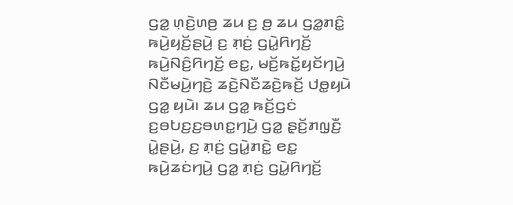ꤞꤤ꤭ ꤛ꤫ꤢꤧ꤬ꤛꤥ꤬ ꤘꤣ ꤢ꤬ ꤥ꤬ ꤘꤣ ꤞꤤ꤭ꤊꤢꤨ꤭ ꤒꤣꤧ꤬ꤟꤢꤩ꤬ꤔꤣꤧ꤬ ꤢ꤬ ꤊ꤫ꤢꤦ꤬ ꤞꤣꤧ꤭ꤖꤚꤢꤩ꤬ ꤒꤣꤧ꤬ꤡꤢꤨ꤬ꤖꤚꤢꤩ꤬ ꤕꤢ꤭, ꤗꤢꤩ꤬ꤒꤢꤩ꤭ꤟꤢꤩꤚꤣꤧ꤬ ꤡꤢꤪꤗꤣꤧ꤬ꤚꤢꤧ꤬ ꤘꤢꤧ꤬ꤡꤢꤪꤘꤢꤧ꤬ꤒꤢꤩ꤬ ꤓꤥ꤭ꤟꤣꤧ ꤞꤤ꤭ ꤟꤣꤧ꤯ ꤘꤣ ꤞꤤ꤭ ꤒꤢꤩ꤬ꤞꤢꤦ ꤢ꤬ꤋꤝꤢ꤬ꤢ꤬ꤋꤛꤢ꤭ꤚꤣꤧ꤬ ꤞꤤ꤭ ꤔ꤫ꤢꤩ꤬ꤊꤜ꤫ꤢꤪ꤬ ꤣꤧ꤭ꤔꤣꤧ꤬, ꤢ꤬ ꤊ꤫ꤢꤦ꤬ ꤞꤣꤧ꤭ꤊꤢꤧ꤭ ꤕꤢ꤭ ꤒꤣꤧ꤬ꤘꤢꤦꤚꤣꤧ꤬ ꤞꤤ꤭ ꤊ꤫ꤢꤦ꤬ ꤞꤣꤧ꤭ꤖꤚꤢꤩ꤬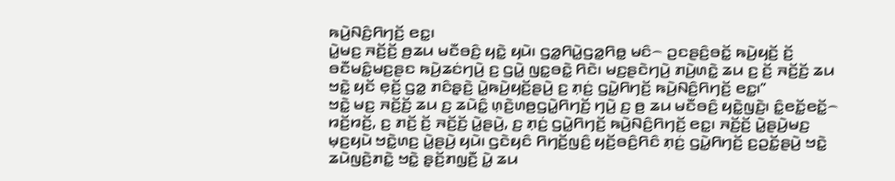ꤒꤣꤧ꤬ꤡꤢꤨ꤬ꤖꤚꤢꤩ꤬ ꤕꤢ꤭꤯
ꤣꤧ꤭ꤗꤢ꤬ ꤏꤢꤩ꤬ꤢꤩ꤬ ꤥ꤬ꤘꤣ ꤗꤢꤪꤋꤢꤨ꤬ ꤟꤢꤧ꤭ ꤟꤣꤧ꤯ ꤞꤤ꤭ꤖꤣꤧ꤭ꤞꤤ꤭ꤖꤥ꤭ ꤗꤢꤨ꤮ ꤑꤢꤔꤢꤨ꤬ꤋꤢꤩ꤭ ꤒꤣꤧ꤬ꤟꤢꤩ꤬ ꤢꤩ꤬ ꤋꤢꤪꤗꤢꤨ꤭ꤗꤢ꤬ꤔꤢ ꤒꤣꤧ꤬ꤘꤢꤦꤚꤣꤧ꤬ ꤢ꤬ ꤞꤣꤧ꤭ ꤜꤢ꤭ꤋꤢꤧ꤭ ꤖꤢꤧ꤯ ꤗꤢ꤬ꤔꤢꤧꤚꤣꤧ꤬ ꤊꤣꤧ꤬ꤛꤢꤧ꤭ ꤘꤣ ꤢ꤬ ꤢꤩ꤬ ꤏꤢꤩ꤬ꤢꤩ꤬ ꤘꤣ ꤠꤢꤧ꤭ ꤟꤢꤩ ꤕ꤫ꤢꤩ꤬ ꤞꤤ꤭ ꤊꤢꤨꤔ꤫ꤢꤧ꤬ ꤣꤧ꤭ꤒꤣꤧ꤬ꤟꤢꤩ꤬ꤔꤣꤧ꤬ ꤢ꤬ ꤊ꤫ꤢꤦ꤬ ꤞꤣꤧ꤭ꤖꤚꤢꤩ꤬ ꤒꤣꤧ꤬ꤡꤢꤨ꤬ꤖꤚꤢꤩ꤬ ꤕꤢ꤭꤯”
ꤠꤢꤧ꤭ ꤗꤢ꤬ ꤏꤢꤩ꤬ꤢꤩ꤬ ꤘꤣ ꤢ꤬ ꤘꤣꤧꤢꤨ꤭ ꤛ꤫ꤢꤧ꤬ꤛꤥ꤬ꤞꤣꤧ꤭ꤖꤚꤢꤩ꤬ ꤚꤣꤧ꤬ ꤢ꤬ ꤥ꤬ ꤘꤣ ꤗꤢꤪꤋꤢꤨ꤬ ꤟꤢꤧ꤭ꤜꤢꤧ꤬꤯ ꤢꤨ꤭ꤕꤢꤩ꤭ꤕꤢꤩ꤭꤮ ꤙꤢꤩ꤬ꤙꤢꤩ꤬, ꤢ꤬ ꤊꤢꤩ꤬ ꤢꤩ꤬ ꤏꤢꤩ꤬ꤢꤩ꤬ ꤣꤧ꤭ꤔꤣꤧ꤬, ꤢ꤬ ꤊ꤫ꤢꤦ꤬ ꤞꤣꤧ꤭ꤖꤚꤢꤩ꤬ ꤒꤣꤧ꤬ꤡꤢꤨ꤬ꤖꤚꤢꤩ꤬ ꤕꤢ꤭꤯ ꤏꤢꤩ꤬ꤢꤩ꤬ ꤣꤧ꤭ꤔꤣꤧ꤬ꤗꤢ꤬ ꤗ꤫ꤢ꤬ꤟꤣꤧ ꤠꤢꤧ꤭ꤛꤢ꤬ ꤣꤧ꤭ꤔꤣꤧ꤬ ꤟꤣꤧ꤯ ꤞꤢꤧꤟꤢꤨ ꤖꤚꤢꤩ꤬ꤜꤢꤨ꤬ ꤟꤢꤩ꤬ꤋꤢꤨ꤬ꤖꤢꤨ ꤊ꤫ꤢꤦ꤬ ꤞꤣꤧ꤭ꤖꤚꤢꤩ꤬ ꤢ꤬ꤑꤢꤩ꤭ꤔꤣꤧ꤬ ꤠꤢꤧ꤭ ꤘꤣꤧꤜꤢꤧ꤬ꤊꤢꤧ꤭ ꤠꤢꤧ꤭ ꤔ꤫ꤢꤩ꤬ꤊꤜ꤫ꤢꤪ꤬ ꤣꤧ꤭ ꤘꤣ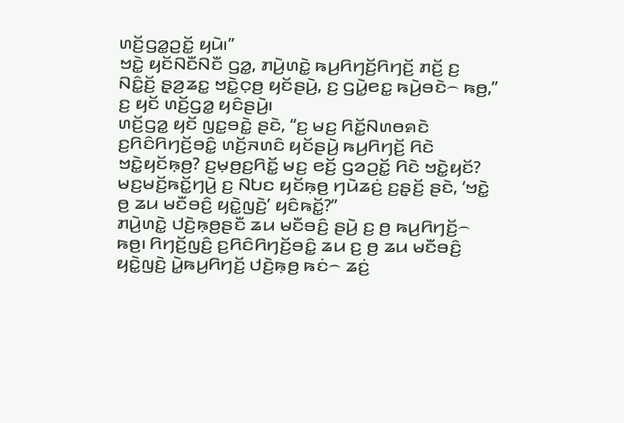ꤛꤢꤩ꤬ꤞꤤ꤭ꤑꤢꤩ꤭ ꤟꤣꤧ꤯”
ꤠꤢꤧ꤭ ꤟꤢꤩꤡꤢꤪꤡꤢꤪ ꤞꤤ꤭, ꤊꤣꤧ꤬ꤛꤢꤧ꤭ ꤒꤣ꤬ꤖꤚꤢꤩ꤬ꤖꤚꤢꤩ꤬ ꤊꤢꤩ꤬ ꤢ꤬ ꤡꤢꤨ꤭ꤢꤩ꤬ ꤔ꤫ꤤ꤬ꤘꤢ꤭ ꤠꤢꤧ꤭ꤍ꤫ꤥ꤬ ꤟꤢꤩꤔꤣꤧ꤬, ꤢ꤬ ꤞꤣꤧ꤭ꤕꤢ꤭ ꤒꤣꤧ꤬ꤋꤢꤧ꤮ ꤒꤥ꤬,” ꤢ꤬ ꤟꤢꤩ ꤛꤢꤩ꤬ꤞꤤ꤭ ꤟꤢꤨꤔꤣꤧ꤬꤯
ꤛꤢꤩ꤬ꤞꤤ꤭ ꤟꤢꤩ ꤜꤢ꤭ꤋꤢꤧ꤭ ꤔꤢꤧ, “ꤢ꤬ ꤗꤢ꤬ ꤖꤢꤩ꤭ꤡꤛꤥꤎꤢꤧ ꤢ꤬ꤖꤢꤨꤖꤚꤢꤩ꤬ꤋꤢꤨ꤭ ꤛꤢꤩ꤬ꤏꤛꤢꤨ ꤟꤢꤩꤔꤣꤧ꤬ ꤒꤣ꤬ꤖꤚꤢꤩ꤬ ꤖꤢꤧ ꤠꤢꤧ꤭ꤟꤢꤩꤒ꤫ꤥ꤬? ꤢ꤬ꤗ꤫ꤥ꤬ꤢ꤬ꤖꤢꤩ꤭ ꤗꤢ꤬ ꤕꤢꤩ꤬ ꤞꤤꤑꤢꤩ꤭ ꤖꤢꤧ ꤠꤢꤧ꤭ꤟꤢꤩ? ꤗꤢ꤬ꤗꤢꤩ꤬ꤒꤢꤩ꤭ꤚꤣꤧ꤬ ꤢ꤬ ꤡꤝꤢ ꤟꤢꤩꤒ꤫ꤥ꤬ ꤚꤣꤧꤘꤢꤦ꤬ ꤢ꤬ꤔ꤫ꤢꤩ꤬ ꤔꤢꤧ, ‘ꤠꤢꤧ꤭ ꤥ꤬ ꤘꤣ ꤗꤢꤪꤋꤢꤨ꤬ ꤟꤢꤧ꤭ꤜꤢꤧ꤬’ ꤟꤢꤨꤒꤢꤩ꤭?”
ꤊꤣꤧ꤬ꤛꤢꤧ꤭ ꤓꤢꤧ꤬ꤒ꤫ꤥ꤬ꤔꤢꤪ ꤘꤣ ꤗꤢꤪꤋꤢꤨ꤬ ꤔꤣꤧ꤬ ꤢ꤬ ꤥ꤬ ꤒꤣ꤬ꤖꤚꤢꤩ꤬꤮ ꤒꤥ꤬꤯ ꤖꤚꤢꤩ꤬ꤜꤢꤨ꤬ ꤢ꤬ꤖꤢꤨꤖꤚꤢꤩ꤬ꤋꤢꤨ꤭ ꤘꤣ ꤢ꤬ ꤥ꤬ ꤘꤣ ꤗꤢꤪꤋꤢꤨ꤬ ꤟꤢꤧ꤭ꤜꤢꤧ꤬ ꤣꤧ꤭ꤒꤣ꤬ꤖꤚꤢꤩ꤬ ꤓꤢꤧ꤬ꤒ꤫ꤥ꤬ ꤒꤢꤦ꤮ ꤘꤢꤦ꤬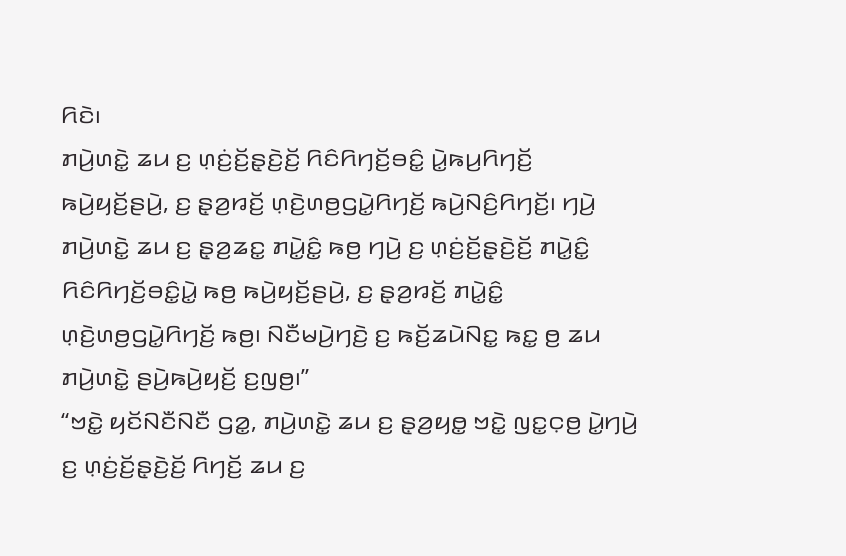ꤖꤢꤧ꤯
ꤊꤣꤧ꤬ꤛꤢꤧ꤭ ꤘꤣ ꤢ꤬ ꤛ꤫ꤢꤦ꤬ꤢꤩ꤬ꤔ꤫ꤢꤧ꤬ꤢꤩ꤬ ꤖꤢꤨꤖꤚꤢꤩ꤬ꤋꤢꤨ꤭ ꤣꤧ꤭ꤒꤣ꤬ꤖꤚꤢꤩ꤬ ꤒꤣꤧ꤬ꤟꤢꤩ꤬ꤔꤣꤧ꤬, ꤢ꤬ ꤔ꤫ꤤ꤬ꤙꤢꤩ꤬ ꤛ꤫ꤢꤧ꤬ꤛꤥ꤬ꤞꤣꤧ꤭ꤖꤚꤢꤩ꤬ ꤒꤣꤧ꤬ꤡꤢꤨ꤬ꤖꤚꤢꤩ꤬꤯ ꤚꤣꤧ꤬ ꤊꤣꤧ꤬ꤛꤢꤧ꤭ ꤘꤣ ꤢ꤬ ꤔ꤫ꤤ꤬ꤘꤢ꤭ ꤊꤣꤧ꤭ꤢꤨ꤭ ꤒꤥ꤬ ꤚꤣꤧ꤬ ꤢ꤬ ꤛ꤫ꤢꤦ꤬ꤢꤩ꤬ꤔ꤫ꤢꤧ꤬ꤢꤩ꤬ ꤊꤣꤧ꤭ꤢꤨ꤭ ꤖꤢꤨꤖꤚꤢꤩ꤬ꤋꤢꤨ꤭ꤣꤧ꤭ ꤒꤥ꤬ ꤒꤣꤧ꤬ꤟꤢꤩ꤬ꤔꤣꤧ꤬, ꤢ꤬ ꤔ꤫ꤤ꤬ꤙꤢꤩ꤬ ꤊꤣꤧ꤭ꤢꤨ꤭ ꤛ꤫ꤢꤧ꤬ꤛꤥ꤬ꤞꤣꤧ꤭ꤖꤚꤢꤩ꤬ ꤒꤥ꤬꤯ ꤡꤢꤪꤗꤣꤧ꤬ꤚꤢꤧ꤬ ꤢ꤬ ꤒꤢꤩ꤬ꤘꤣꤧꤡꤢ꤭ ꤒꤢ꤭ ꤥ꤬ ꤘꤣ ꤊꤣꤧ꤬ꤛꤢꤧ꤭ ꤔꤣꤧ꤬ꤒꤣꤧ꤬ꤟꤢꤩ꤬ ꤢ꤬ꤜꤥ꤬꤯”
“ꤠꤢꤧ꤭ ꤟꤢꤩꤡꤢꤪꤡꤢꤪ ꤞꤤ꤭, ꤊꤣꤧ꤬ꤛꤢꤧ꤭ ꤘꤣ ꤢ꤬ ꤔ꤫ꤤ꤬ꤟꤥ꤭ ꤠꤢꤧ꤭ ꤜꤢ꤭ꤍ꤫ꤥ꤬ ꤣꤧ꤭ꤚꤣꤧ꤬ ꤢ꤬ ꤛ꤫ꤢꤦ꤬ꤢꤩ꤬ꤔ꤫ꤢꤧ꤬ꤢꤩ꤬ ꤖꤚꤢꤩ꤬ ꤘꤣ ꤢ꤬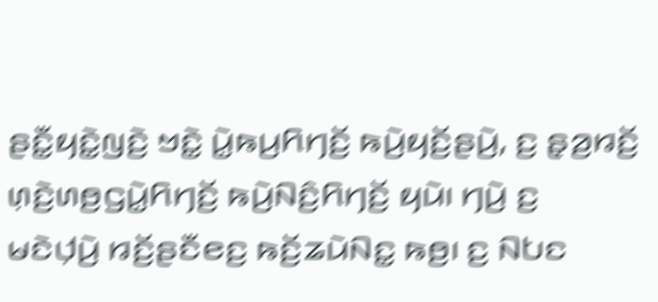ꤔꤢꤪ꤭ꤟꤢꤧ꤭ꤜꤢꤧ꤬ ꤠꤢꤧ꤭ ꤣꤧ꤭ꤒꤣ꤬ꤖꤚꤢꤩ꤬ ꤒꤣꤧ꤬ꤟꤢꤩ꤬ꤔꤣꤧ꤬, ꤢ꤬ ꤔ꤫ꤤ꤬ꤙꤢꤩ꤬ ꤛ꤫ꤢꤧ꤬ꤛꤥ꤬ꤞꤣꤧ꤭ꤖꤚꤢꤩ꤬ ꤒꤣꤧ꤬ꤡꤢꤨ꤬ꤖꤚꤢꤩ꤬ ꤟꤣꤧ꤯ ꤚꤣꤧ꤬ ꤢ꤬ ꤗꤢꤧꤓ꤫ꤣꤧ꤬ ꤙꤢꤩ꤬ꤔꤢꤪꤕꤢ꤬ ꤒꤢꤩ꤬ꤘꤣꤧꤡꤢ꤭ ꤒꤥ꤬꤯ ꤢ꤬ ꤡꤝꤢ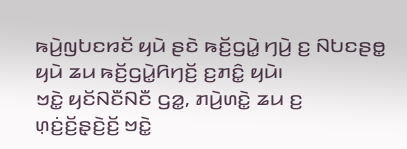ꤒꤣꤧ꤬ꤜꤝꤢꤙꤢꤩ ꤟꤣꤧ ꤔꤢꤧ ꤒꤢꤩ꤬ꤞꤣꤧ꤭ ꤚꤣꤧ꤬ ꤢ꤬ ꤡꤝꤢꤔꤥ꤭ ꤟꤣꤧ ꤘꤣ ꤒꤢꤩ꤬ꤞꤣꤧ꤭ꤖꤚꤢꤩ꤬ ꤢ꤬ꤊꤢꤨ꤭ ꤟꤣꤧ꤯
ꤠꤢꤧ꤭ ꤟꤢꤩꤡꤢꤪꤡꤢꤪ ꤞꤤ꤭, ꤊꤣꤧ꤬ꤛꤢꤧ꤭ ꤘꤣ ꤢ꤬ ꤛ꤫ꤢꤦ꤬ꤢꤩ꤬ꤔ꤫ꤢꤧ꤬ꤢꤩ꤬ ꤠꤢꤧ꤭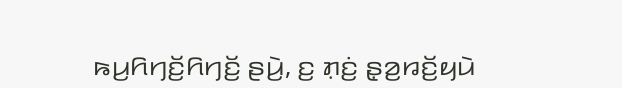ꤒꤣ꤬ꤖꤚꤢꤩ꤬ꤖꤚꤢꤩ꤬ ꤔꤣꤧ꤬, ꤢ꤬ ꤊ꤫ꤢꤦ꤬ ꤔ꤫ꤤ꤬ꤙꤢꤩ꤬ꤟꤣꤧ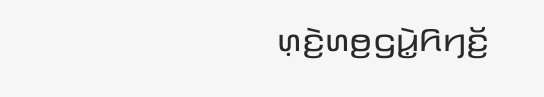ꤛ꤫ꤢꤧ꤬ꤛꤥ꤬ꤞꤣꤧ꤭ꤖꤚꤢꤩ꤬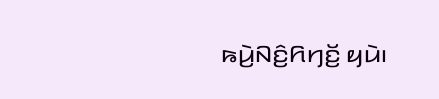ꤒꤣꤧ꤬ꤡꤢꤨ꤬ꤖꤚꤢꤩ꤬ ꤟꤣꤧ꤯